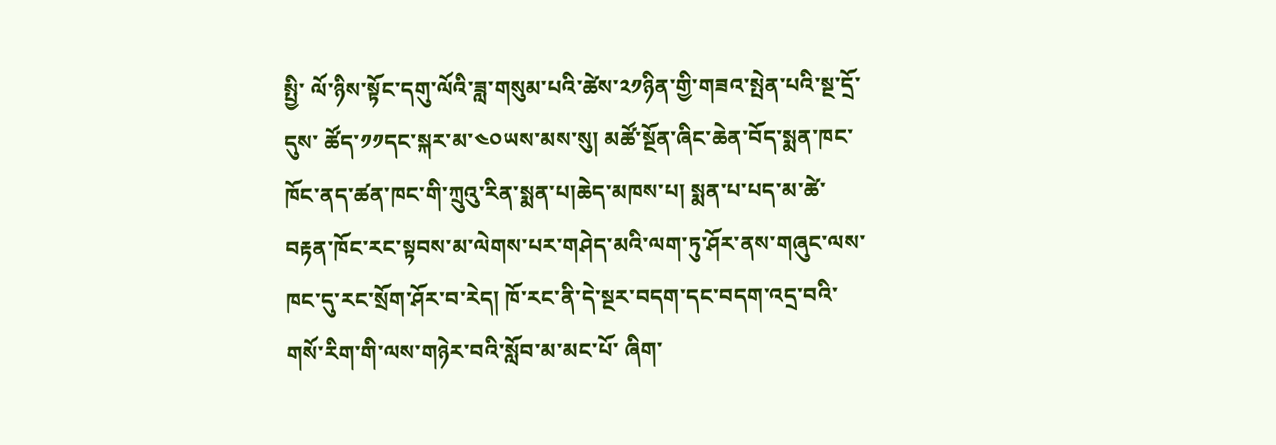སྤྱི་ ལོ་ཉིས་སྟོང་དགུ་ལོའི་ཟླ་གསུམ་པའི་ཚེས་༢༡ཉིན་གྱི་གཟའ་སྤེན་པའི་སྔ་དྲོ་དུས་ ཚོད་༡༡དང་སྐར་མ་༤༠ཡས་མས་སུ། མཚོ་སྔོན་ཞིང་ཆེན་བོད་སྨན་ཁང་ཁོང་ནད་ཚན་ཁང་གི་ཀྲུའུ་རིན་སྨན་པ།ཆེད་མཁས་པ། སྨན་པ་པད་མ་ཚེ་བརྟན་ཁོང་རང་སྟབས་མ་ལེགས་པར་གཤེད་མའི་ལག་ཏུ་ཤོར་ནས་གཞུང་ལས་ ཁང་དུ་རང་སྲོག་ཤོར་བ་རེད། ཁོ་རང་ནི་དེ་སྔར་བདག་དང་བདག་འདྲ་བའི་གསོ་རིག་གི་ལས་གཉེར་བའི་སློབ་མ་མང་པོ་ ཞིག་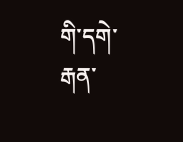གི་དགེ་རྒན་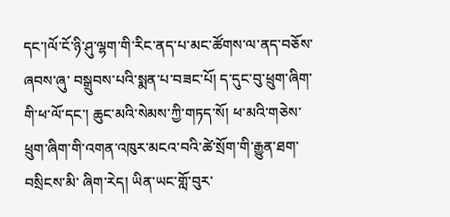དང་།ལོ་ངོ་ཉི་ཤུ་ལྷག་གི་རིང་ནད་པ་མང་ཚོགས་ལ་ནད་བཅོས་ཞབས་ཞུ་ བསྒྲུབས་པའི་སྨན་པ་བཟང་པོ། ད་དུང་བུ་ཕྲུག་ཞིག་གི་ཕ་ལོ་དང་། ཆུང་མའི་སེམས་ཀྱི་གཏད་སོ། ཕ་མའི་གཅེས་ཕྲུག་ཞིག་གི་འགན་འཁུར་མངའ་བའི་ཚེ་སྲོག་གི་རྒྱུན་ཐག་བསྲིངས་མི་ ཞིག་རེད། ཡིན་ཡང་གློ་བུར་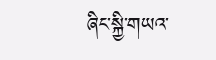ཞིང་སྐྱི་གཡའ་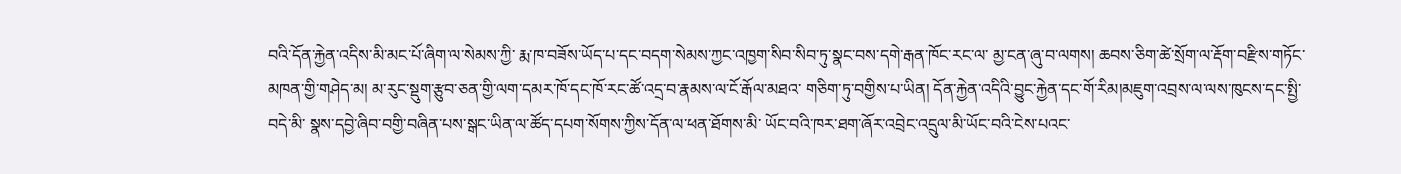བའི་དོན་རྐྱེན་འདིས་མི་མང་པོ་ཞིག་ལ་སེམས་ཀྱི་ རྨ་ཁ་བཟོས་ཡོད་པ་དང་བདག་སེམས་ཀྱང་འཁྱག་སིབ་སིབ་ཏུ་སྣང་བས་དགེ་རྒན་ཁོང་རང་ལ་ མྱ་ངན་ཞུ་བ་ལགས། ཆབས་ཅིག་ཚེ་སྲོག་ལ་རྡོག་བརྫིས་གཏོང་མཁན་གྱི་གཤེད་མ། མ་རུང་སྡུག་རྩུབ་ཅན་གྱི་ལག་དམར་ཁོ་དང་ཁོ་རང་ཚོ་འདྲ་བ་རྣམས་ལ་ངོ་རྒོལ་མཐའ་ གཅིག་ཏུ་བགྱིས་པ་ཡིན། དོན་རྐྱེན་འདིའི་བྱུང་རྐྱེན་དང་གོ་རིམ།མཇུག་འབྲས་ལ་ལས་ཁུངས་དང་སྤྱི་བདེ་མི་ སྣས་དབྱེ་ཞིབ་བགྱི་བཞིན་པས་སྒང་ཡིན་ལ་ཚོད་དཔག་སོགས་ཀྱིས་དོན་ལ་ཕན་ཐོགས་མི་ ཡོང་བའི་ཁར་ཐག་ཞོར་འབྲེང་འདྲུལ་མི་ཡོང་བའི་ངེས་པའང་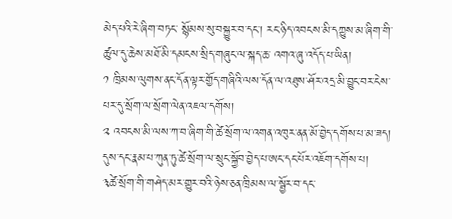མེད་པའི་རེ་ཞིག་བཏང་ སྙོམས་སུ་བསྐྱུར་བ་དང་། རང་ཉིད་འབངས་མི་དཀྱུས་མ་ཞིག་གི་ཚུལ་དུ་ཆེས་མཐོ་མི་དམངས་སྲིད་གཞུང་ལ་སྐད་ཆ་ འགའ་ཞུ་འདོད་པ་ཡིན།
༡ ཁྲིམས་ལུགས་ནང་དོན་ལྟར་གྱོད་གཞིའི་ལས་དོན་ལ་འཐུས་ཤོར་འདྲ་མི་བྱུང་བར་ངེས་པར་དུ་སྲོག་ལ་སྲོག་ལེན་འཇལ་དགོས།
༢ འབངས་མི་ལས་ཀ་བ་ཞིག་གི་ཚེ་སྲོག་ལ་འགན་འཁུར་ནན་མོ་བྱེད་དགོས་པ་མ་ཟད། དུས་དང་རྣམ་པ་ཀུན་ཏུ་ཚེ་སྲོག་ལ་སྲུང་སྐྱོབ་བྱེད་པ་ཨང་དང་པོར་འཇོག་དགོས་པ།
༣ཚེ་སྲོག་གི་གཤེད་མར་གྱུར་བའི་ཉེས་ཅན་ཁྲིམས་ལ་སྦྱོར་བ་དང་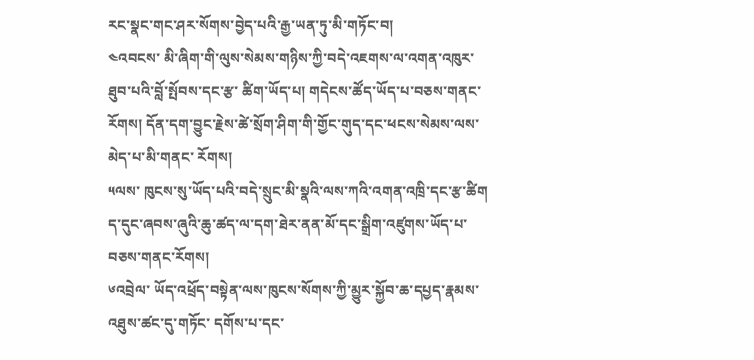རང་སྣང་གང་ཤར་སོགས་བྱེད་པའི་རྒྱ་ཡན་ཏུ་མི་གཏོང་བ།
༤འབངས་ མི་ཞིག་གི་ལུས་སེམས་གཉིས་ཀྱི་བདེ་འཇགས་ལ་འགན་འཁུར་ཐུབ་པའི་བློ་སྤོབས་དང་རྩ་ ཚིག་ཡོད་པ། གདེངས་ཚོད་ཡོད་པ་བཅས་གནང་རོགས། དོན་དག་བྱུང་རྗེས་ཚེ་སྲོག་ཤིག་གི་གྱོང་གུད་དང་ཕངས་སེམས་ལས་མེད་པ་མི་གནང་ རོགས།
༥ལས་ ཁུངས་སུ་ཡོད་པའི་བདེ་སྲུང་མི་སྣའི་ལས་ཀའི་འགན་འཁྲི་དང་རྩ་ཚིག ད་དུང་ཞབས་ཞུའི་ཆུ་ཚད་ལ་དག་ཐེར་ནན་མོ་དང་སྒྲིག་འཛུགས་ཡོད་པ་བཅས་གནང་རོགས།
༦འབྲེལ་ ཡོད་འཕྲོད་བསྟེན་ལས་ཁུངས་སོགས་ཀྱི་མྱུར་སྐྱོབ་ཆ་དཔྱད་རྣམས་འཐུས་ཚང་དུ་གཏོང་ དགོས་པ་དང་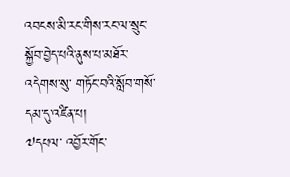འབངས་མི་རང་གིས་རང་ལ་སྲུང་སྐྱོབ་བྱེད་པའི་ནུས་པ་མཐོར་འདེགས་སུ་ གཏོང་བའི་སློབ་གསོ་དམ་དུ་འཛིན་པ།
༧དཔལ་ འབྱོར་གོང་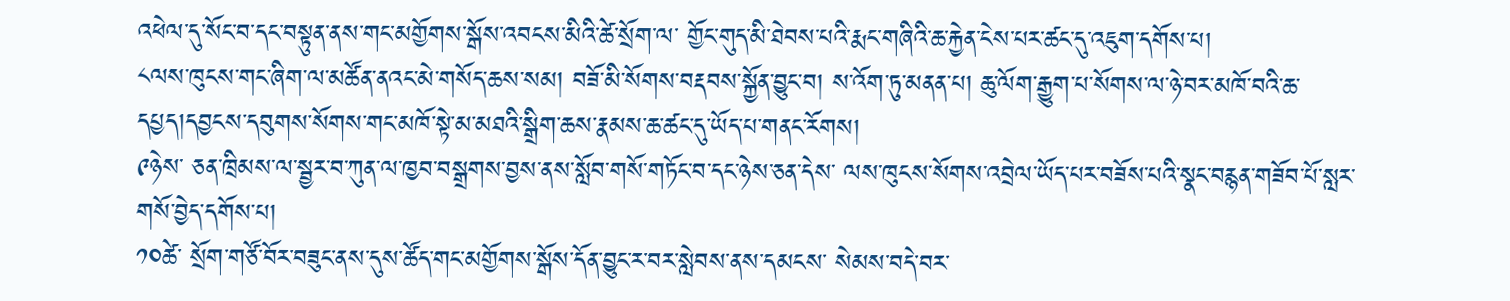འཕེལ་དུ་སོང་བ་དང་བསྟུན་ནས་གང་མགྱོགས་སྒོས་འབངས་མིའི་ཚེ་སྲོག་ལ་ གྱོང་གུད་མི་ཐེབས་པའི་རྨང་གཞིའི་ཆ་རྐྱེན་ངེས་པར་ཚང་དུ་འཇུག་དགོས་པ།
༨ལས་ཁུངས་གང་ཞིག་ལ་མཚོན་ནའང་མེ་གསོད་ཆས་སམ། བཟོ་མི་སོགས་བརྡབས་སྐྱོན་བྱུང་བ། ས་འོག་ཏུ་མནན་པ། ཆུ་ལོག་རྒྱུག་པ་སོགས་ལ་ཉེ་བར་མཁོ་བའི་ཆ་དཔྱད།དབྱངས་དབུགས་སོགས་གང་མཁོ་སྟེ་མ་མཐའི་སྒྲིག་ཆས་རྣམས་ཆ་ཚང་དུ་ཡོད་པ་གནང་རོགས།
༩ཉེས་ ཅན་ཁྲིམས་ལ་སྦྱར་བ་ཀུན་ལ་ཁྱབ་བསྒྲགས་བྱས་ནས་སློབ་གསོ་གཏོང་བ་དང་ཉེས་ཅན་དེས་ ལས་ཁུངས་སོགས་འབྲེལ་ཡོད་པར་བཟོས་པའི་སྣང་བརྙན་གཟོབ་པོ་སླར་གསོ་བྱེད་དགོས་པ།
༡༠ཚེ་ སྲོག་གཙོ་བོར་བཟུང་ནས་དུས་ཚོད་གང་མགྱོགས་སྒོས་དོན་བྱུང་ར་བར་སླེབས་ནས་དམངས་ སེམས་བདེ་བར་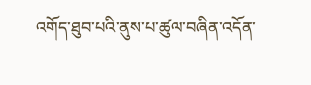འགོད་ཐུབ་པའི་ནུས་པ་ཚུལ་བཞིན་འདོན་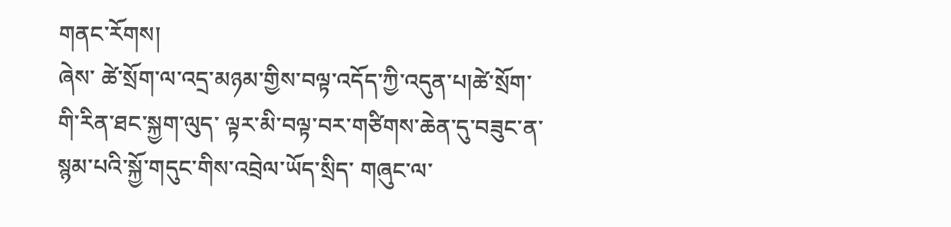གནང་རོགས།
ཞེས་ ཚེ་སྲོག་ལ་འདྲ་མཉམ་གྱིས་བལྟ་འདོད་ཀྱི་འདུན་པ།ཚེ་སྲོག་གི་རིན་ཐང་སྐྱག་ལུད་ ལྟར་མི་བལྟ་བར་གཙིགས་ཆེན་དུ་བཟུང་ན་སྙམ་པའི་སྐྱོ་གདུང་གིས་འབྲེལ་ཡོད་སྲིད་ གཞུང་ལ་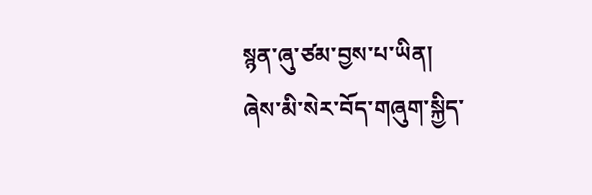སྙན་ཞུ་ཙམ་བྱས་པ་ཡིན།
ཞེས་མི་སེར་བོད་གཞུག་སྐྱིད་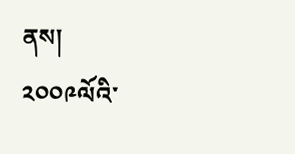ནས།
༢༠༠༩ལོའི་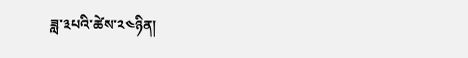ཟླ་༣པའི་ཚེས་༢༤ཉིན།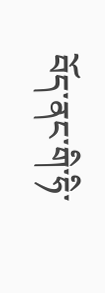བོད་ནང་གི་ཧི་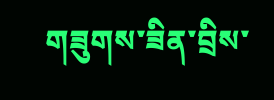གཟུགས་ཟིན་བྲིས་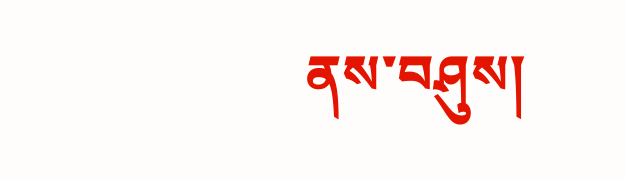ནས་བཤུས།